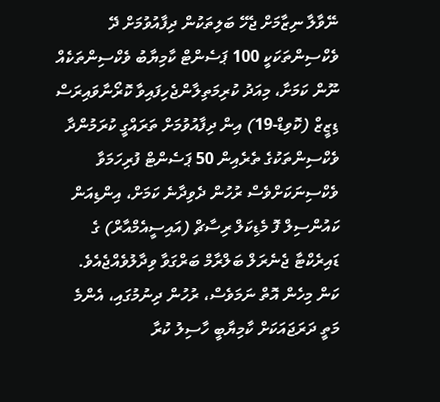ނޭވާލާ ނިޒާމަށް ޖެހޭ ބަލިތަކުން ދިފާއުވުމަށް ދޭ ވެކްސިންތަކަކީ 100 ޕަސެންޓް ކާމިޔާބު ވެކްސިންތަކެއް ނޫން ކަމަށާ، މިއަދު ކުރިމަތިލާންޖެހިފައިވާ ކޮރޯނާވައިރަސް ޑިޒީޒް (ކޮވިޑް-19) އިން ދިފާއުވުމަށް ތަރައްގީ ކުރަމުންދާ ވެކްސިންތަކުގެ ތެރެއިން 50 ޕަސެންޓް ފުރިހަމަވާ ވެކްސިނަކަށްވެސް ރުހުން ދެވިދާނެ ކަމަށް، އިންޑިއަން ކައުންސިލް ފޮ މެޑިކަލް ރިސާޗް (އައިސީއެމްއާރް) ގެ ޑައިރެކްޓާ ޖެނެރަލް ބަލްރާމް ބަރްގަވާ ވިދާލުވެއްޖެއެވެ.
ކަން މިހެން އޮތް ނަމަވެސް، ރުހުން ދިނުމުގައި، އެންމެ މަތީ ދަރަޖައަކަށް ކާމިޔާބީ ހާސިލު ކުރާ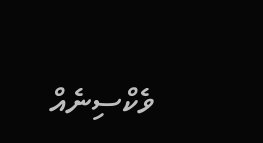ވެކްސިނެއް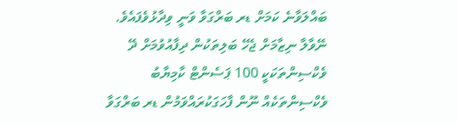ބައްލަވާނެ ކަމަށް ޑރ ބަރްގަވާ ވަނީ ވިދާޅުވެފައެވެ.
ނޭވާލާ ނިޒާމަށް ޖެހޭ ބަލިތަކުން ދިފާއުވުމަށް ދޭ ވެކްސިންތަކަކީ 100 ޕަސެންޓް ކާމިޔާބު ވެކްސިންތަކެއް ނޫން ފާހަގަކުރައްވަމުން ޑރ ބަރްގަވާ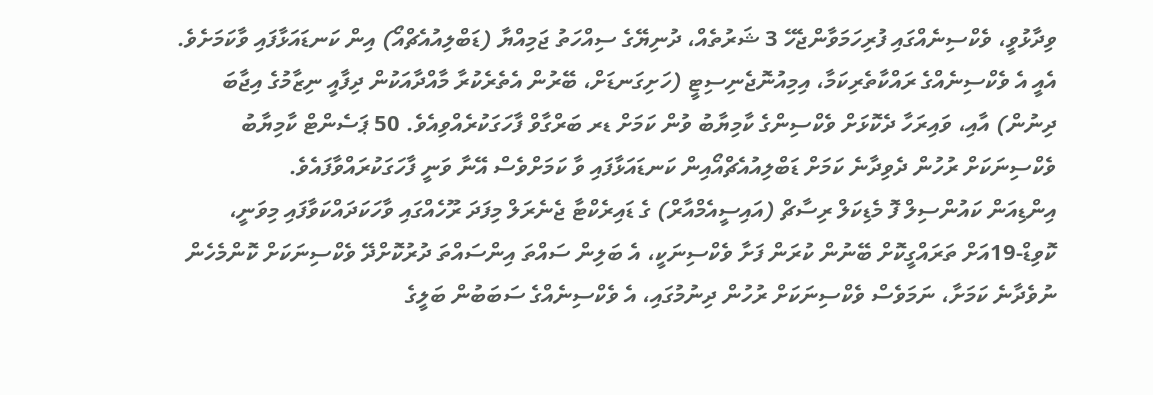ވިދާޅުވީ، ވެކްސިނެއްގައި ފުރިހަމަވާންޖެހޭ 3 ޝަރުތެއް، ދުނިޔޭގެ ސިއްހަތު ޖަމިއްޔާ (ޑަބްލިއުއެޗްއޯ) އިން ކަނޑައަޅާފައި ވާކަމަށެވެ. އެއީ އެ ވެކްސިނެއްގެ ރައްކާތެރިކަމާ، އިމިއުނޮޖެނިސިޓީ (ހަށިގަނޑަށް، ބޭރުން އެތެރެކުރާ މާއްދާއަކުން ދިފާއީ ނިޒާމުގެ އިޖާބަ ދިނުން) އާއި، ވައިރަހާ ދެކޮޅަށް ވެކްސިންގެ ކާމިޔާބު ވުން ކަމަށް ޑރ ބަރްގާވް ފާހަގަކުރެއްވިއެވެ. 50 ޕަސެންޓް ކާމިޔާބު ވެކްސިނަކަށް ރުހުން ދެވިދާނެ ކަމަށް ޑަބްލިއުއެޗްއޯއިން ކަނޑައަޅާފައި ވާ ކަމަށްވެސް އޭނާ ވަނީ ފާހަގަކުރައްވާފައެވެ.
އިންޑިއަން ކައުންސިލް ފޮ މެޑިކަލް ރިސާޗް (އައިސީއެމްއާރް) ގެ ޑައިރެކްޓާ ޖެނެރަލް މިފަދަ ރޫހެއްގައި ވާހަކަދައްކަވާފައި މިވަނީ، ކޮވިޑް-19އަށް ތަރައްގީކޮށް ބޭނުން ކުރަން ފަށާ ވެކްސިނަކީ، އެ ބަލިން ސައްތަ އިންސައްތަ ދުރުކޮށްދޭ ވެކްސިނަކަށް ކޮންމެހެން ނުވެދާނެ ކަމަށާ، ނަމަވެސް ވެކްސިނަކަށް ރުހުން ދިނުމުގައި، އެ ވެކްސިނެއްގެ ސަބަބުން ބަލީގެ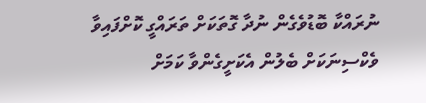ނުރައްކާ ބޮޑުވެގެން ނުދާ ގޮތަކަށް ތަރައްގީ ކޮށްފައިވާ ވެކްސިނަކަށް ބެލުން އެކަށީގެންވާ ކަމަށް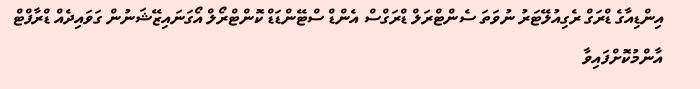އިންޑިއާގެ ޑްރަގް ރެގިއުލޭޓަރު ނުވަތަ ސެންޓްރަލް ޑްރަގްސް އެންޑް ސްޓޭންޑަޑް ކޮންޓްރޯލް އޯގަނައިޒޭޝަނުން ގަވައިދެއް ޑްރާފްޓް އާންމުކޮށްފައިވާ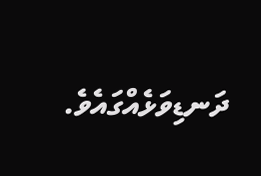ދަނޑިވަޅެއްގައެވެ.